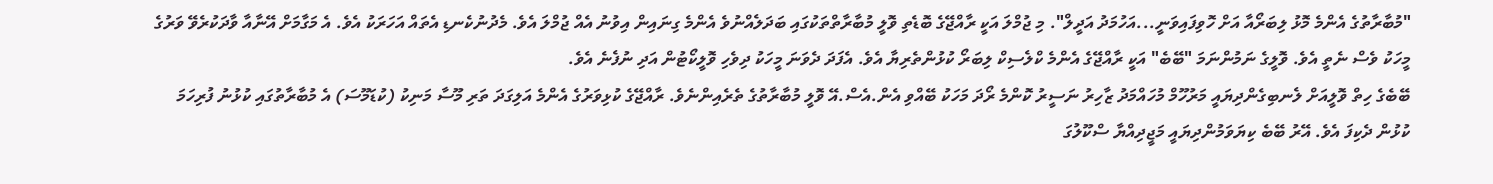"މުބާރާތުގެ އެންމެ މޮޅު ލިބަރޯއާ އަށް ހޮވިފައިވަނީ...އަހުމަދު އަދީލް". މި ޖުމްލަ އަކީ ރާއްޖޭގެ ބޮޑެތި ވޮލީ މުބާރާތްތަކުގައި ބަދަލެއްނުވެ އެންމެ ގިނައިން އިވުނު އެއް ޖުމްލަ އެވެ. މެދުނުކެނޑި އެތައް އަހަރަކު އެވެ. އެ މަގާމަށް އޭނާއާ ވާދަކުރެވޭ ވަރުގެ މީހަކު ވެސް ނެތީ އެވެ. ވޮލީގެ ނަމުންނަމަ "ބޭބެ" އަކީ ރާއްޖޭގެ އެންމެ ކްލެސިކް ލިބަރޯ ކުޅުންތެރިޔާ އެވެ. އެފަދަ ދެވަނަ މީހަކު ދިވެހި ވޮލީކޯޓުން އަދި ނުފެނެ އެވެ.
ބޭބެގެ ހިތް ވޮލީއަށް ލެނބިގެންދިޔައީ މަރުހޫމް މުހައްމަދު ޒާހިރު ނަސީރު ކޮންމެ ރޯދަ މަހަކު ބޭއްވި އެން.އެސް.އޭ ވޮލީ މުބާރާތުގެ ތެރެއިންނެވެ. ރާއްޖޭގެ ކުޅިވަރުގެ އެންމެ އަލިގަދަ ތަރި މޫސާ މަނިކު (ކުޑަމޫސަ) އެ މުބާރާތުގައި ކުޅުނު ފުރިހަމަ ކުޅުން ދެކިފަ އެވެ. އޭރު ބޭބެ ކިޔަވަމުންދިޔައީ މަޖީދިއްޔާ ސްކޫލުގަ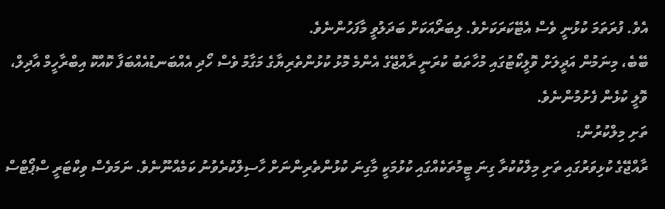އެވެ. ފުރަތަމަ ކުޅުނީ ވެސް އެޓޭކަރަކަށެވެ. ލިބަރޯއަކަށް ބަދަލުވީ މާފަހުންނެވެ.
ބޭބެ، މިނަމުން އަދީލަށް ވޮލީކޯޓުގައި މުހާތަބު ކުރަނީ ރާއްޖޭގެ އެންމެ މޮޅު ކުޅުންތެރިޔާގެ މަގާމު ވެސް ހޯދި އެއްބަނޑުއެއްބަފާ ކޮއްކޮ އިބްރާހީމް އާދިލް، ވޮލީ ކުޅެން ފެށުމުންނެވެ.
ތަށި މިލްކުރުން:
ރާއްޖޭގެ ކުޅިވަރުގައި ތަށި މިލްކުކުރާ ގިނަ ޓީމުތަކެއްގައި ކުޅުމަކީ މާގިނަ ކުޅުންތެރިންނަށް ހާސިލްކުރެވުނު ކަމެއްނޫނެވެ. ނަމަވެސް ވިކްޓަރީ ސްޕޯޓްސް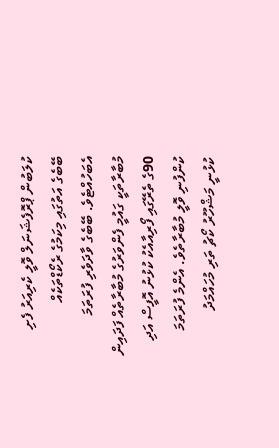ކުލަބުން ޕްރޮފެޝަނަލް ވޮލީ ކެރިއަރު ފެށި ބޭބެގެ އަތުގައި މިކަމުގެ ރެކޯޑްތަކެއް އެބަހުއްޓެވެ. ބޭބެގެ ވާދަވެރި ފުރަތަމަ މުބާރާތަކީ ގައުމީ ފެންވަރުގެ މުބާރާތެއް ފަދައިން 90ގެ ތެރޭގައި ފޯރިއާއެކު ކުޅުނު އޮފީސް އަދި ކުންފުނި ވޮލީ މުބާރާތެވެ. އެންމެ ފުރަތަމަ ކުޅުނީ މަޝްހޫރު ކޯޗު ތަރި މުހައްމަދު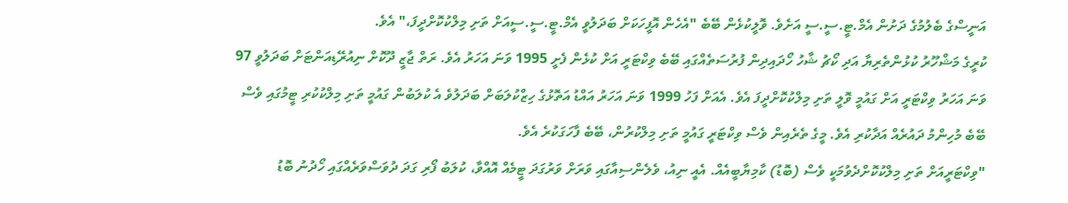އަނީސްގެ ބެލުމުގެ ދަށުން އެމް.ޓީ.ސީ.ސީ އަށެވެ. ވޮލީކުޅެން ބޭބެ "އެހެން އޮފީހަކަށް ބަދަލުވީ އެމް.ޓީ.ސީ.ސީއަށް ތަށި މިލްކުކޮށްދީފަ،" އެވެ.
ކުރީގެ މަޝްހޫރު ކުޅުންތެރިޔާ އަދި ކޯޗު ޝާހު ހޯދައިދިން ފުރުސަތެއްގައި ބޭބެ ވިކްޓަރީ އަށް ކުޅެން ފެށީ 1995 ވަނަ އަހަރު އެވެ. ރަތް ޖާޒީ ދޫކޮށް ނިއުރޭޑިއަންޓަށް ބަދަލުވީ 97 ވަނަ އަހަރު ވިކްޓަރީ އަށް ގައުމީ ވޮލީ ތަށި މިލްކުކޮށްދީފަ އެވެ. އެއަށް ފަހު 1999 ވަނަ އަހަރު އައްޑު އަތޮޅުގެ ހިޒްކުލަބަށް ބަދަލުވެ އެ ކުލަބުން ގައުމީ ތަށި މިލްކުކުރި ޓީމުގައި ވެސް ބޭބެ މުހިންމު ދައުރެއް އަދާކުރި އެވެ. މީގެ ތެރެއިން ވެސް ވިކްޓަރީ ގައުމީ ތަށި މިލްކުރުން، ބޭބެ ފާހަގަކުރެ އެވެ.
"ވިކްޓަރީއަށް ތަށި މިލްކުކޮށްދެވުމަކީ ވެސް (ބޮޑު) ކާމިޔާބީއެއް. އެއީ ނިއު، ވެލެންސިއާގައި ވަރަށް ވަރުގަދަ ޓީމެއް އޮއްވާ، ކުލަބު ފޯރި ގަދަ ދުވަސްވަރެއްގައި ހޯދުނު ބޮޑު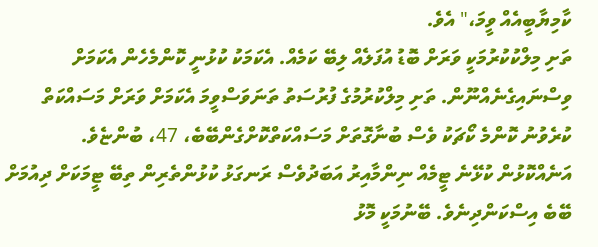ކާމިޔާބީއެއް ވީމަ،" އެވެ.
ތަށި މިލްކުކުރުމަކީ ވަރަށް ބޮޑު އުފަލެއް ލިބޭ ކަމެއް. އެކަމަކު ކުޅުނީ ކޮންމެހެން އެކަމަށް ވިސްނައިގެނެއްނޫން. ތަށި މިލްކުރުމުގެ ފުރުސަތު ތަނަވަސްވީމަ އެކަމަށް ވަރަށް މަސައްކަތް ކުރެވުނު ކޮންމެ ކޯޗަކު ވެސް ބުނާގޮތަށް މަސައްކަތްކޮށްގެންބޭބެ، 47، ބުންޏެވެ.
އަނެއްކޮޅުން ކުޅޭނެ ޓީމެއް ނިންމާއިރު އަބަދުވެސް ރަނގަޅު ކުޅުންތެރިން ތިބޭ ޓީމަކަށް ދިއުމަށް ބޭބެ އިސްކަންދިނެވެ. ބޭނުމަކީ މޮޅު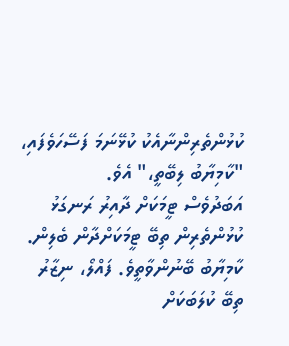ކުޅުންތެރިންނާއެކު ކުޅޭނަމަ ފަސޭހަވެފައި، "ކާމިޔާބު ލިބޭތީ،" އެވެ.
އަބަދުވެސް ޓީމަކަށް ދާއިރު ރަނގަޅު ކުޅުންތެރިން ތިބޭ ޓީމަކަށްދާން ބެލިން. ކާމިޔާބު ބޭނުންވާތީވެ. ފައްލޯ، ނިޒާރު ތިބޭ ކުލަބަކަށް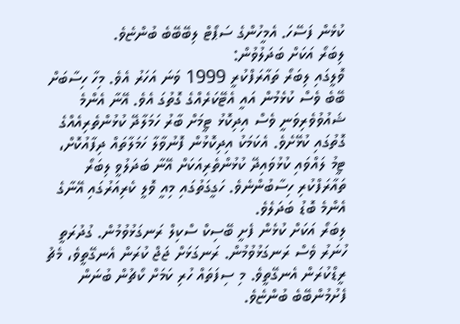ކުޅެން ފަސޭހަ. އެމީހުންގެ ސަޕޯޓް ލިބޭބޭބެ ބުންޏެވެ.
ލިބަރޯ އަކަށް ބަދަލުވުން:
ވޮލީގައި ލިބަރޯ ތައާރަފްކުރީ 1999 ވަނަ އަހަރު އެވެ. މިހާ ހިސާބަށް ބޭބެ ވެސް ކުޅެމުން އައީ އެޓޭކަރެއްގެ ގޮތުގަ އެވެ. އޭނާ އެންމެ ޝައުވުވެރިވަނީ ވެސް އިދިކޮޅު ޓީމަށް ބާރު ހަމަލާދޭ ކުޅުންތެރިއެއްގެ ގޮތުގައި ކުޅޭށެވެ. އެކަމަކު އިދިކޮޅުން ފޮނުވާލާ ހަމަލާތައް ދިފާއުކޮށް، ޓީމު ލައްވައި ކުޅުވައިދޭ ކުޅުންތެރިއަކަށް އޭނާ ބަދަލުވީ ލިބަރޯ ތައާރަފްކުރި ހިސާބުންނެވެ. ހަގީގަތުގައި މިއީ ވޮލީ ކެރިއަރުގައި އޭނާގެ އެންމެ ބޮޑު ބަދަލެވެ.
ލިބަރޯ އަކަށް ކުޅެން ފެށީ ބޭސިކް ސްކިލް ރަނގަޅުވުމުން. ގުދުރަތީ ހުނަރު ވެސް ރަނގަޅުވުމުން. ރަނގަޅަށް ޖަޖް ކުރަން އެނގޭތީވެ، މެޗު ރީޑްކުރަން އެނގޭތީވެ. މި ސިފަތައް ހުރި ކަމަށް ކޯޗުން ބުނަން ފެށުމުންބޭބެ ބުންޏެވެ.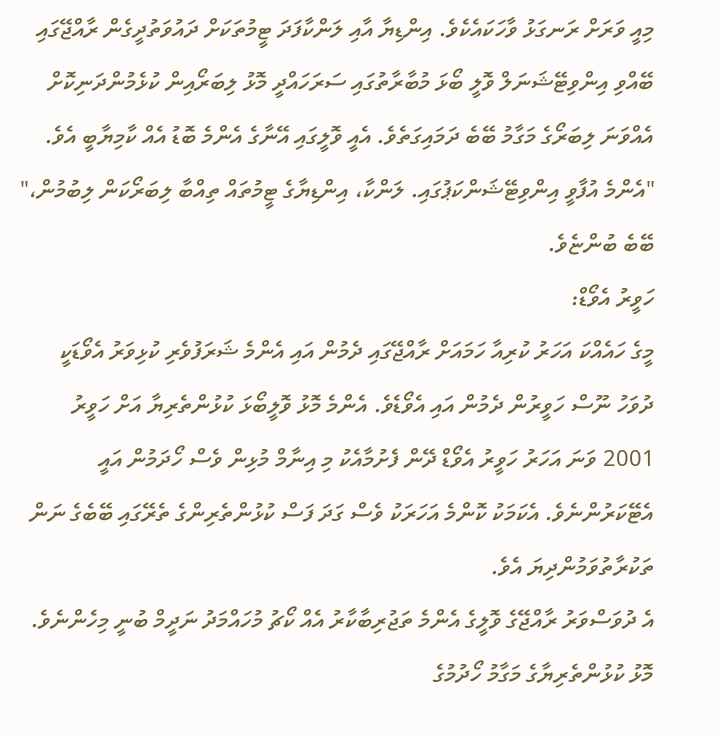މިއީ ވަރަށް ރަނގަޅު ވާހަކައެކެވެ. އިންޑިޔާ އާއި ލަންކާފަދަ ޓީމުތަކަށް ދައުވަތުދީގެން ރާއްޖޭގައި ބޭއްވި އިންވިޓޭޝަނަލް ވޮލީ ބޯޅަ މުބާރާތުގައި ސަރަހައްދީ މޮޅު ލިބަރޯއިން ކުޅެމުންދަނިކޮށް އެއްވަނަ ލިބަރޯގެ މަގާމު ބޭބެ ދަމައިގަތެވެ. އެއީ ވޮލީގައި އޭނާގެ އެންމެ ބޮޑު އެއް ކާމިޔާބީ އެވެ.
"އެންމެ އުފާވީ އިންވިޓޭޝަންކަޕުގައި. ލަންކާ، އިންޑިޔާގެ ޓީމުތައް ތިއްބާ ލިބަރޯކަން ލިބުމުން،" ބޭބެ ބުންޏެވެ.
ހަވީރު އެވޯޑް:
މީގެ ހައެއްކަ އަހަރު ކުރިއާ ހަމައަށް ރާއްޖޭގައި ދެމުން އައި އެންމެ ޝަރަފުވެރި ކުޅިވަރު އެވޯޑަކީ ދުވަހު ނޫސް ހަވީރުން ދެމުން އައި އެވޯޑެވެ. އެންމެ މޮޅު ވޮލީބޯޅަ ކުޅުންތެރިޔާ އަށް ހަވީރު 2001 ވަނަ އަހަރު ހަވީރު އެވޯޑް ދޭން ފެށުމާއެކު މި އިނާމް މުޅިން ވެސް ހޯދަމުން އައީ އެޓޭކަރުންނެވެ. އެކަމަކު ކޮންމެ އަހަރަކު ވެސް ގަދަ ފަސް ކުޅުންތެރިންގެ ތެރޭގައި ބޭބެގެ ނަން ތަކުރާތުވަމުންދިޔަ އެވެ.
އެ ދުވަސްވަރު ރާއްޖޭގެ ވޮލީގެ އެންމެ ތަޖުރިބާކާރު އެއް ކޯޗު މުހައްމަދު ނަދީމް ބުނީ މިހެންނެވެ.
މޮޅު ކުޅުންތެރިޔާގެ މަގާމު ހޯދުމުގެ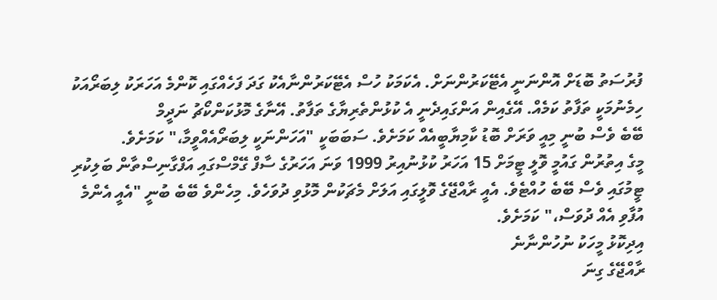ފުރުސަތު ބޮޑަށް އޮންނަނީ އެޓޭކަރުންނަށް. އެކަމަކު ހުސް އެޓޭކަރުންނާއެކު ގަދަ ފަހެއްގައި ކޮންމެ އަހަރަކު ލިބަރޯއަކު ހިމެނުމަކީ ތަފާތު ކަމެއް. އޭގެއިން އަންގައިދެނީ އެ ކުޅުންތެރިޔާގެ ތަފާތު. އޭނާގެ މޮޅުކަންކޯޗު ނަދީމް
ބޭބެ ވެސް ބުނީ މިއީ ވަރަށް ބޮޑު ކާމިޔާބީއެއް ކަމަށެވެ. ސަބަބަކީ "އަހަންނަކީ ލިބަރޯއެއްވީމާ،" ކަމަށެވެ.
މީގެ އިތުރުން ގައުމީ ވޮލީ ޓީމަށް 15 އަހަރު ކުޅުނުއިރު 1999 ވަނަ އަހަރުގެ ސާފް ގޭމްސްގައި އަފްގާނިސްތާން ބަލިކުރި ޓީމުގައި ވެސް ބޭބެ ހުއްޓެވެ. އެއީ ރާއްޖޭގެ ވޮލީގައި އަލަށް މެޗަކުން މޮޅުވި ދުވަހެވެ. މިހެންވެ ބޭބެ ބުނީ "އެއީ އެންމެ އުފާވި އެއް ދުވަސް،" ކަމަށެވެ.
އިދިކޮޅު މީހަކު ނުހުންނާނެ
ރާއްޖޭގެ ގިނަ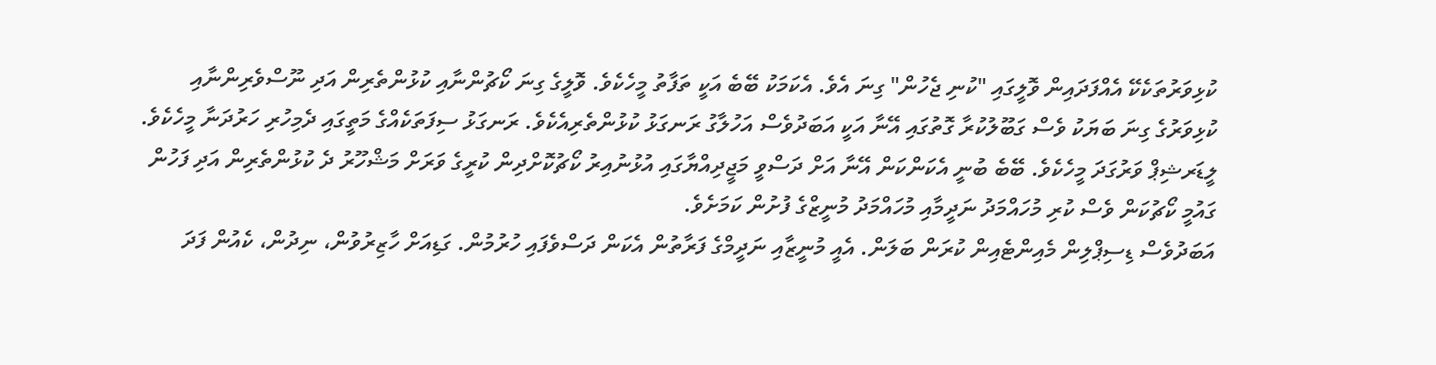ކުޅިވަރުތަކެކޭ އެއްފަދައިން ވޮލީގައި "ކުނި ޖެހުން" ގިނަ އެވެ. އެކަމަކު ބޭބެ އަކީ ތަފާތު މީހެކެވެ. ވޮލީގެ ގިނަ ކޯޗުންނާއި ކުޅުންތެރިން އަދި ނޫސްވެރިންނާއި ކުޅިވަރުގެ ގިނަ ބަޔަކު ވެސް ގަބޫލުކުރާ ގޮތުގައި އޭނާ އަކީ އަބަދުވެސް އަހުލާގު ރަނގަޅު ކުޅުންތެރިއެކެވެ. ރަނގަޅު ސިފަތަކެއްގެ މަތީގައި ދެމިހުރި ހަރުދަނާ މީހެކެވެ. ލީޑަރޝިޕް ވަރުގަދަ މީހެކެވެ. ބޭބެ ބުނީ އެކަންކަން އޭނާ އަށް ދަސްވީ މަޖީދިއްޔާގައި އުޅުނުއިރު ކޯޗުކޮށްދިން ކުރީގެ ވަރަށް މަޝްހޫރު ދެ ކުޅުންތެރިން އަދި ފަހުން ގައުމީ ކޯޗުކަން ވެސް ކުރި މުހައްމަދު ނަދީމާއި މުހައްމަދު މުނީޒްގެ ފުށުން ކަމަށެވެ.
އަބަދުވެސް ޑިސިޕްލިން މެއިންޓެއިން ކުރަން ބަލަން. އެއީ މުނީޒާއި ނަދީމްގެ ފަރާތުން އެކަން ދަސްވެފައި ހުރުމުން. ގަޑިއަށް ހާޒިރުވުން، ނިދުން، ކެއުން ފަދަ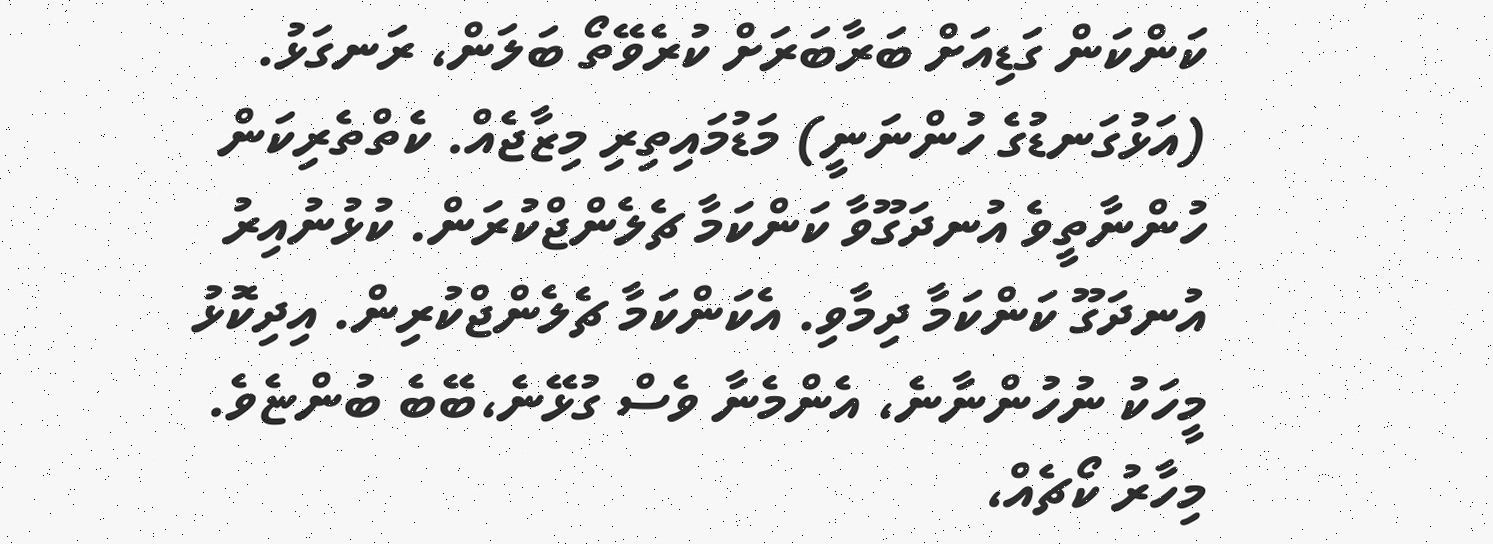ކަންކަން ގަޑިއަށް ބަރާބަރަށް ކުރެވޭތޯ ބަލަން، ރަނގަޅު. (އަޅުގަނޑުގެ ހުންނަނީ) މަޑުމައިތިރި މިޒާޖެއް. ކެތްތެރިކަން ހުންނާތީވެ އުނދަގޫވާ ކަންކަމާ ޗެލެންޖްކުރަން. ކުޅުނުއިރު އުނދަގޫ ކަންކަމާ ދިމާވި. އެކަންކަމާ ޗެލެންޖްކުރިން. އިދިކޮޅު މީހަކު ނުހުންނާނެ، އެންމެނާ ވެސް ގުޅޭނެ،ބޭބެ ބުންޏެވެ.
މިހާރު ކޯޗެއް،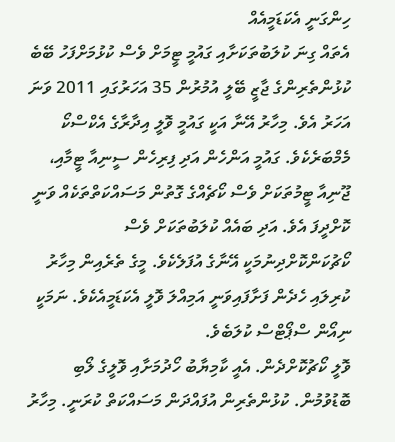ހިންގަނީ އެކަޑަމީއެއް
އެތައް ގިނަ ކުލަބުތަކަށާއި ގައުމީ ޓީމަށް ވެސް ކުޅުމަށްފަހު ބޭބެ ކުޅުންތެރިންގެ ޖާޒީ ބޭލީ އުމުރުން 35 އަހަރުގައި 2011 ވަނަ އަހަރު އެވެ. މިހާރު އޭނާ އަކީ ގައުމީ ވޮލީ އިދާރާގެ އެކްސްކޯ މެމްބަރެކެވެ. ގައުމީ އަންހެން އަދި ފިރިހެން ސީނިއާ ޓީމާއި، ޖޫނިއާ ޓީމުތަކަށް ވެސް ކޯޗެއްގެ ގޮތުން މަސައްކަތްތަކެއް ވަނީ ކޮށްދީފަ އެވެ. އަދި ބައެއް ކުލަބުތަކަށް ވެސް ކޯޗުކަންކޮށްދިނުމަކީ އޭނާގެ އުފަލެކެވެ. މީގެ ތެރެއިން މިހާރު ކުރިލައި ހެދެން ފަށާފައިވަނީ އަމިއްލަ ވޮލީ އެކަޑަމީއެކެވެ. ނަމަކީ ނިއޯން ސްޕޯޓްސް ކުލަބެވެ.
ވޮލީ ކޯޗުކޮށްދެން. އެއީ ކާމިޔާބު ހޯދުމަށާއި ވޮލީގެ ލޯބި ބޮޑުވުމުން. ކުޅުންތެރިން އުފައްދަން މަސައްކަތް ކުރަނީ. މިހާރު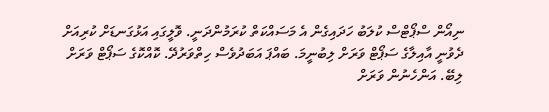ނިއޯން ސްޕޯޓްސް ކުލަބު ހަދައިގެން އެ މަސައްކަތް ކުރަމުންދަނީ. ވޮލީގައި އަޅުގަނޑަށް ކުރިއަށް ދެވުނީ އާއިލާގެ ސަޕޯޓް ވަރަށް ލިބުނީމަ. ބައްޕަ އަބަދުވެސް ހިތްވަރުދޭ. ކޮއްކޮގެ ސަޕޯޓް ވަރަށް ލިބޭ. އަންހެނުން ވަރަށް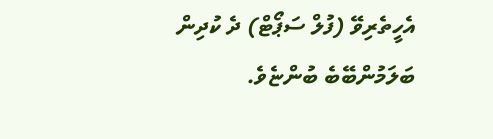އެހީތެރިވޭ (ފުލް ސަޕޯޓް) ދެ ކުދިން ބަލަމުންބޭބެ ބުންޏެވެ.